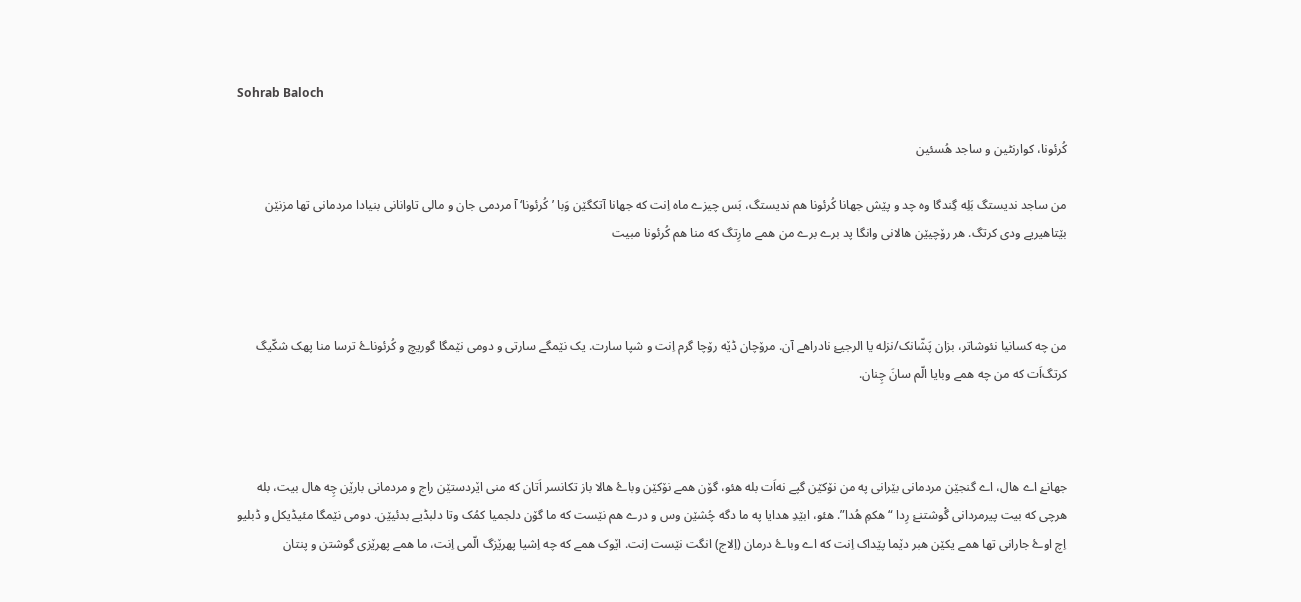Sohrab Baloch

کُرئونا، کوارنٹین و ساجد هُسئین

من ساجد ندیستگ بَلِه گِندگا وه چد و پێش جهانا کُرئونا هم ندیستگ، بَس چیزے ماه اِنت که جهانا آتکگێن وَبا ’کُرئونا‘ آ مردمی جان و مالی تاوانانی بنیادا مردمانی تها مزنێن بێتاهیریے ودی کرتگ. هر رۆچیێن هالانی وانگا پد برے برے من همے مارِتگ که منا هم کُرئونا مبیت



من چه کسانیا نئوشاتر، بزان پَشّانک/نزله یا الرجیۓ نادراهے آن. مرۆچان ڈێه رۆچا گرم اِنت و شپا سارت. یک نێمگے سارتی و دومی نێمگا گوریچ و کُرئوناۓ ترسا منا پهک شکّیگ کرتگ‌اَت که من چه همے وبایا الّم سانَ چِنان.



جهانۓ اے هال، اے گنجێن مردمانی بێرانی په من نۆکێن گپے نه‌اَت بله هئو، گۆن همے نۆکێن وباۓ هالا باز تکانسر اَتان که منی اێردستێن راج و مردمانی بارێن چِه هال بیت، بله هرچی که بیت پیرمردانی گْوشتنۓ رِدا “هکمِ هُدا”. هئو، ابێدِ هدایا په ما دگه چُشێن وس و درے هم نێست که ما گۆن دلجمیا کمُک وتا دلبڈیے بدئیێن. دومی نێمگا مئیڈیکل و ڈبلیو اِچ اوۓ جارانی تها همے یکێن هبر دێما پێداک اِنت که اے وباۓ درمان (اِلاج) انگت نێست اِنت. اێوک همے که چه اِشیا پهرێزگ الّمی اِنت، ما همے پهرێزی گوشتن و پنتان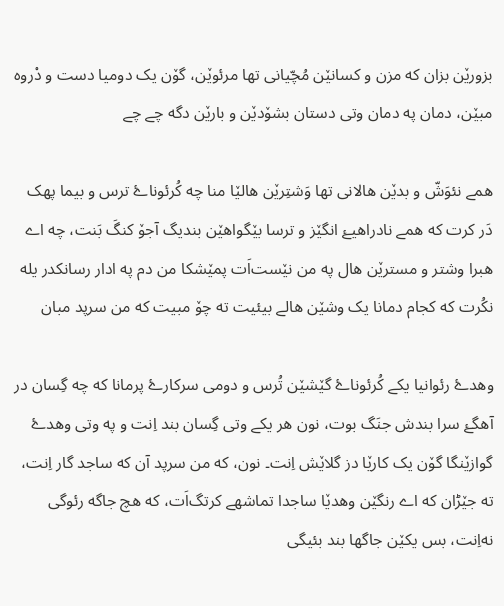بزورێن بزان که مزن و کسانێن مُچّیانی تها مرئوێن، گۆن یک دومیا دست و دْروه مبێن، دمان په دمان وتی دستان بشۆدێن و بارێن دگه چے چے

همے نئوَشّ و بدێن هالانی تها وَشتِرێن هالێا منا چه کُرئوناۓ ترس و بیما پهک دَر کرت که همے نادراهیۓ انگێز و ترسا بێگواهێن بندیگ آجۆ کنگَ بَنت، چه اے هبرا وشتر و مسترێن هال په من نێست‌اَت پمێشکا من دم په ادار رسانکدر یله نکُرت که کجام دمانا یک وشێن هالے بیئیت ته چۆ مبیت که من سرپد مبان

وهدۓ رئوانیا یکے کُرئوناۓ گێشێن تُرس و دومی سرکارۓ پرمانا که چه گِسان در آهگۓ سرا بندش جنَگ بوت، نون هر یکے وتی گِسان بند اِنت و په وتی وهدۓ گوازێنگا گۆن یک کارێا دز گلاێش اِنت۔ نون، که من سرپد آن که ساجد گار اِنت، ته جێڑان که اے رنگێن وهدێا ساجدا تماشهے کرتگ‌اَت، که هچ جاگه رئوگی نه‌اِنت، بس یکێن جاگها بند بئیگی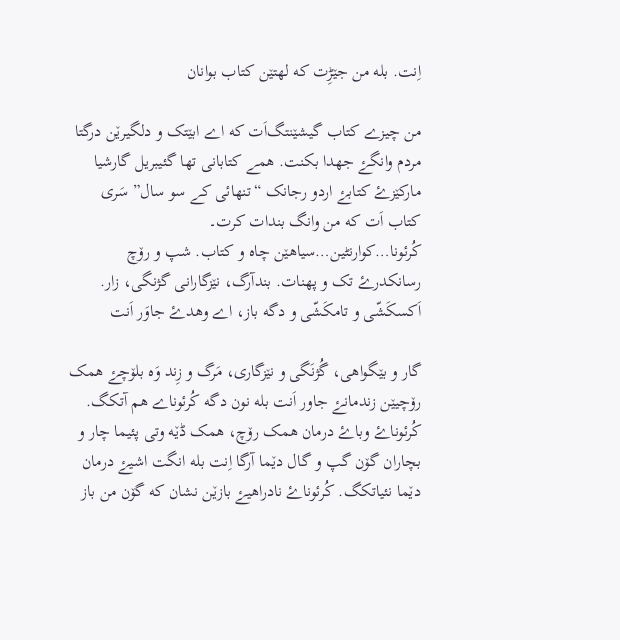اِنت. بله من جێڑِت که لهتێن کتاب بوانان

من چیزے کتاب گیشێنتگ‌اَت که اے ابێتک و دلگیرێن درگتا مردم وانگۓ جهدا بکنت. همے کتابانی تها گئیبریل گارشیا مارکێزۓ کتابۓ اردو رجانک “تنهائی کے سو سال” سَری کتاب اَت که من وانگ بندات کرت۔ کُرئونا…کوارنٹین…سیاهێن چاه و کتاب. شپ و رۆچ رسانکدرۓ تک و پهنات. بندآرگ، نێزگارانی گژنگی، زار. اَکسکَشّی و تامکَشّی و دگه باز، اے وهدۓ جاوَر اَنت

گار و بێگواهی، گُژنَگی و نێزگاری، مَرگ و زِند وَه بلۆچۓ همک رۆچیێن زندمانۓ جاور اَنت بله نون دگه کُرئوناے هم آتکگ. کُرئوناۓ وباۓ درمان همک رۆچ، همک ڈێه وتی پئیما چار و بچاران گۆن گپ و گال دێما آرگا اِنت بله انگت اشیۓ درمان دێما نئیاتکگ. کُرئوناۓ نادراهیۓ بازێن نشان که گۆن من باز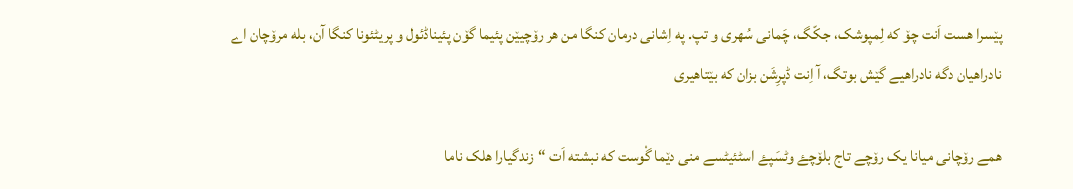پێسرا هست اَنت چۆ که لِمپوشک، جکّگ، چَمانی سُهری و تپ. په اِشانی درمان کنگا من هر رۆچیێن پئیما گۆن پئیناڈئول و پریٹئونا کنگا آن، بله مرۆچان اے نادراهیان دگه نادراهیے گێش بوتگ، آ اِنت ڈپرِشَن بزان که بێتاهیری

همے رۆچانی میانا یک رۆچے تاج بلۆچۓ وٹسَپۓ اسٹئیٹسے منی دێما گْوست که نبشته اَت “زندگیارا هلک ناما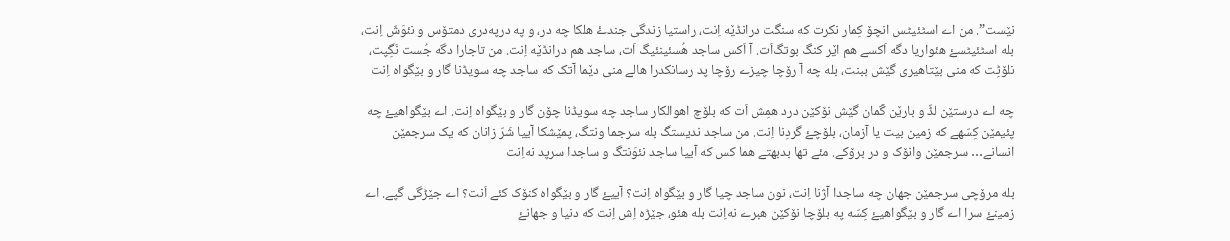نێست”. من اے اسٹئیٹس انچۆ کِمار نکرت که سنگت درانڈێه اِنت، راستیا زندگی جندۓ هلکا چه در، و په در‌په‌دری دمتۆس و نئوَشّ اِنت، بله اسٹئیٹسۓ هئواریا دگه اَکسے هم اێر کنگ بوتگ‌اَت. آ اَکس ساجد هُسئینئیگ اَت، ساجد هم درانڈێه اِنت. من تاجارا دگه جُست نَگِپت، نلۆٹِت که منی بێتاهیری گێش ببنت، بله چه آ رۆچا چیزے رۆچا پد رسانکدرا هالے منی دێما آتک که ساجد چه سویڈنا گار و بێگواه اِنت

چه اے درستێن لڈّ و بارێن گَمان گێش نۆکێن درد همِش اَت که بلۆچ اهوالکار ساجد چه سویڈنا چۆن گار و بێگواه اِنت. اے بێگواهیۓ چه پئیمێن کِسّهے که زمین بیت یا آزمان، بلۆچۓ گردِنا اِنت. من ساجد ندیستگ بله سرجما ونتگ، پمێشکا آییا شَرّ زانان که یک سرجمێن انسانے… سرجمێن وانۆک و در برۆکے. مئے تها بدبهتے هما کس که آییا ساجد نئوَنتگ و ساجدا سرپد نه‌اِنت

بله مرۆچی سرجمێن جهان چه ساجدا آژنا اِنت، نون ساجد چیا گار و بێگواه اِنت؟ آییۓ گار و بێگواه کنۆک کئے اَنت؟ اے جێڑگی گپے. اے زمینۓ سرا اے گار و بێگواهیۓ کِسّه په بلۆچا نۆکێن هبرے نه‌اِنت بله هئو، جێڑه اِش اِنت که دنیا و جهانۓ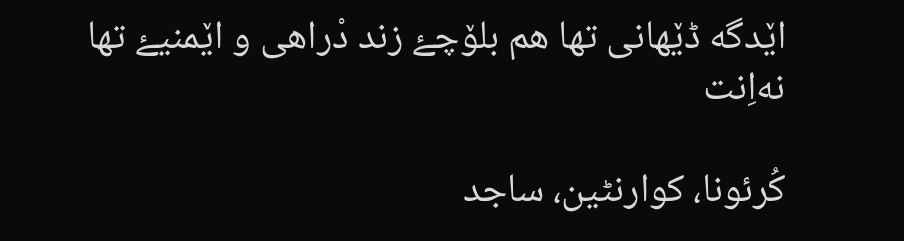اێدگه ڈێهانی تها هم بلۆچۓ زند دْراهی و اێمنیۓ تها نه‌اِنت

کُرئونا، کوارنٹین، ساجد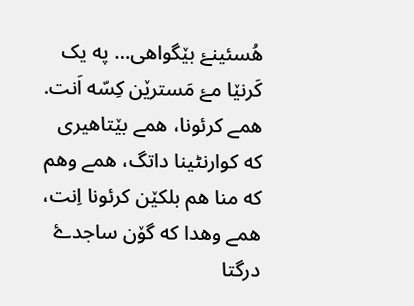هُسئینۓ بێگواهی… په یک کَرنێا مۓ مَسترێن کِسّه اَنت. همے کرئونا، همے بێتاهیری که کوارنٹینا داتگ، همے وهم که منا هم بلکێن کرئونا اِنت، همے وهدا که گۆن ساجدۓ درگتا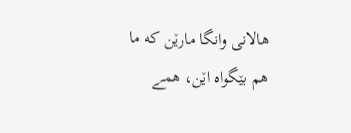هالانی وانگا مارێن که ما هم بێگواه اێن، همے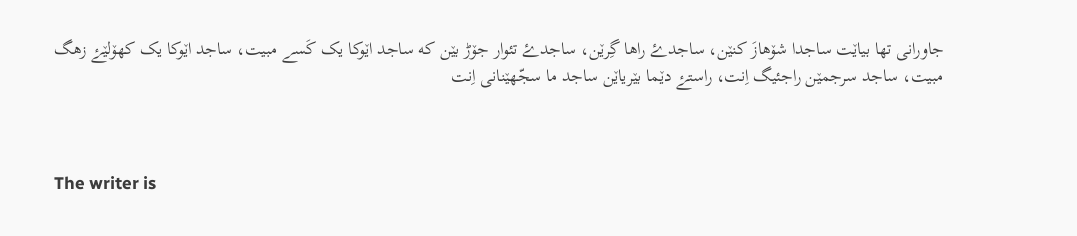جاورانی تها بیاێت ساجدا شۆهازَ کنێن، ساجدۓ راها گِرێن، ساجدۓ تئوار جۆڑ بێن که ساجد اێوکا یک کَسے مبیت، ساجد اێوکا یک کهۆلێۓ زهگ مبیت، ساجد سرجمێن راجئیگ اِنت، راستۓ دێما بێریاێن ساجد ما سجّهێنانی اِنت



The writer is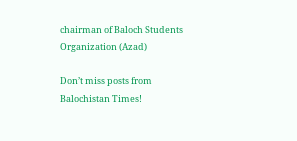chairman of Baloch Students Organization (Azad)

Don’t miss posts from Balochistan Times!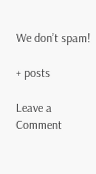We don’t spam!

+ posts

Leave a Comment